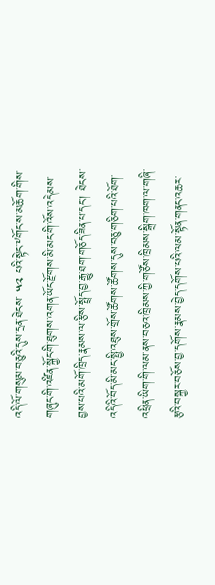འདི་ལོ་གསུམ་བཅུའི་དུས་དྲན་ཐེངས་ ༥༢ པའི་སྟེང་༸གོང་ས་མཆོག་གིས་གཞུང་གི་འཛིན་སྐྱོང་གི་ཐུགས་འགན་ཡོང་རྫོགས་མི་མང་གི་འོས་འདེམས་བྱས་པའི་མགོ་ཁྲིད་རྣམས་ལ་རྩིས་སྤྲོད་བྱ་རྒྱུ་ཐག་གཅོད་ཟིན་པ་དང་། ཐེངས་འདིའི་བོད་མི་མང་སྤྱི་འཐུས་གྲོས་ཚོགས་ཚོགས་དུས་བཅུ་གཅིག་པའི་ཐོག་འཕྲིན་ཡིག་གི་ལམ་ནས་བཅའ་ཁྲིམས་ཀྱི་གཙོས་ཁྲིམས་སྒྲིག་ཁག་ལ་གཞི་རྩའི་བསྐྱར་བཅོས་བྱ་དགོས་རྣམས་བྱེད་དགོས་པའི་ལམ་སྟོན་གནང་འཆར་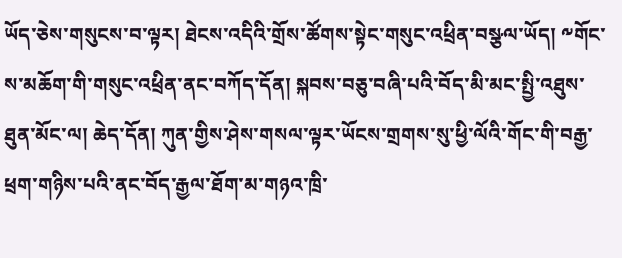ཡོད་ཅེས་གསུངས་བ་ལྟར། ཐེངས་འདིའི་གྲོས་ཚོགས་སྟེང་གསུང་འཕྲིན་བསྩལ་ཡོད། ༸གོང་ས་མཆོག་གི་གསུང་འཕྲིན་ནང་བཀོད་དོན། སྐབས་བཅུ་བཞི་པའི་བོད་མི་མང་སྤྱི་འཐུས་ཐུན་མོང་ལ། ཆེད་དོན། ཀུན་གྱིས་ཤེས་གསལ་ལྟར་ཡོངས་གྲགས་སུ་ཕྱི་ལོའི་གོང་གི་བརྒྱ་ཕྲག་གཉིས་པའི་ནང་བོད་རྒྱལ་ཐོག་མ་གཉའ་ཁྲི་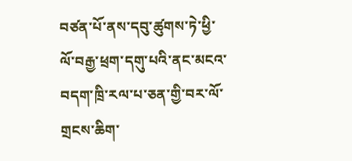བཙན་པོ་ནས་དབུ་ཚུགས་ཏེ་ཕྱི་ལོ་བརྒྱ་ཕྲག་དགུ་པའི་ནང་མངའ་བདག་ཁྲི་རལ་པ་ཅན་གྱི་བར་ལོ་གྲངས་ཆིག་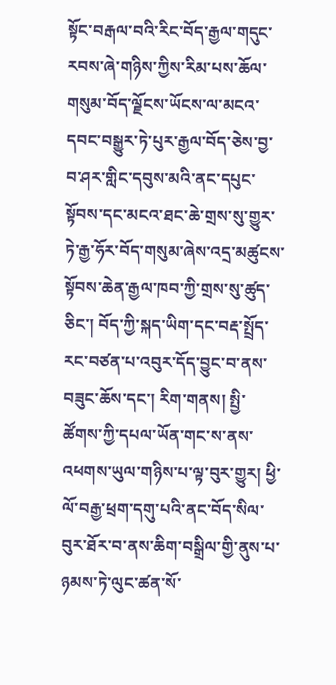སྟོང་བརྒལ་བའི་རིང་བོད་རྒྱལ་གདུང་རབས་ཞེ་གཉིས་ཀྱིས་རིམ་པས་ཆོལ་གསུམ་བོད་ལྗོངས་ཡོངས་ལ་མངའ་དབང་བསྒྱུར་ཏེ་པུར་རྒྱལ་བོད་ཅེས་བྱ་བ་ཤར་གླིང་དབུས་མའི་ནང་དཔུང་སྟོབས་དང་མངའ་ཐང་ཆེ་གྲས་སུ་གྱུར་ཏེ་རྒྱ་ཧོར་བོད་གསུམ་ཞེས་འདྲ་མཚུངས་སྟོབས་ཆེན་རྒྱལ་ཁབ་ཀྱི་གྲས་སུ་ཚུད་ཅིང་། བོད་ཀྱི་སྐད་ཡིག་དང་བརྡ་སྤྲོད་རང་བཙན་པ་འབུར་དོད་བྱུང་བ་ནས་བཟུང་ཆོས་དང་། རིག་གནས། སྤྱི་ཚོགས་ཀྱི་དཔལ་ཡོན་གང་ས་ནས་འཕགས་ཡུལ་གཉིས་པ་ལྟ་བུར་གྱུར། ཕྱི་ལོ་བརྒྱ་ཕྲག་དགུ་པའི་ནང་བོད་སིལ་བུར་ཐོར་བ་ནས་ཆིག་བསྒྲིལ་གྱི་ནུས་པ་ཉམས་ཏེ་ལུང་ཚན་སོ་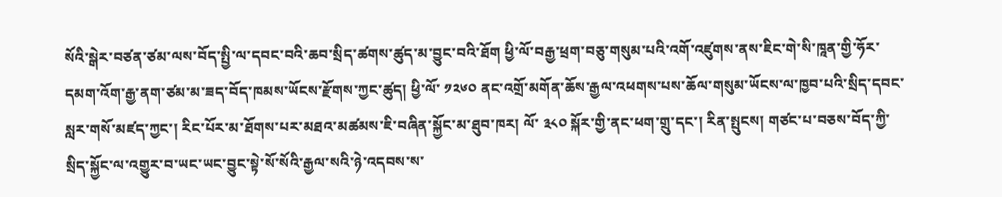སོའི་སྒེར་བཙན་ཙམ་ལས་བོད་སྤྱི་ལ་དབང་བའི་ཆབ་སྲིད་ཚགས་ཚུད་མ་བྱུང་བའི་ཐོག ཕྱི་ལོ་བརྒྱ་ཕྲག་བཅུ་གསུམ་པའི་འགོ་འཛུགས་ནས་ཇིང་གེ་སི་ཁཱན་གྱི་ཧོར་དམག་འོག་རྒྱ་ནག་ཙམ་མ་ཟད་བོད་ཁམས་ཡོངས་རྫོགས་ཀྱང་ཚུད། ཕྱི་ལོ་ ༡༢༦༠ ནང་འགྲོ་མགོན་ཆོས་རྒྱལ་འཕགས་པས་ཆོལ་གསུམ་ཡོངས་ལ་ཁྱབ་པའི་སྲིད་དབང་སླར་གསོ་མཛད་ཀྱང་། རིང་པོར་མ་ཐོགས་པར་མཐའ་མཚམས་ཇི་བཞིན་སྐྱོང་མ་ཐུབ་ཁར། ལོ་ ༣༨༠ སྐོར་གྱི་ནང་ཕག་གྲུ་དང་། རིན་སྤུངས། གཙང་པ་བཅས་བོད་ཀྱི་སྲིད་སྐྱོང་ལ་འགྱུར་བ་ཡང་ཡང་བྱུང་སྟེ་སོ་སོའི་རྒྱལ་སའི་ཉེ་འདབས་ས་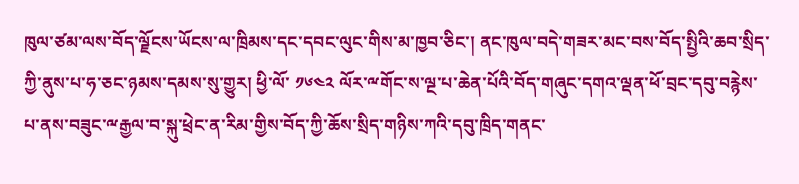ཁུལ་ཙམ་ལས་བོད་ལྗོངས་ཡོངས་ལ་ཁྲིམས་དང་དབང་ལུང་གིས་མ་ཁྱབ་ཅིང་། ནང་ཁུལ་བདེ་གཟར་མང་བས་བོད་སྤྱིའི་ཆབ་སྲིད་ཀྱི་ནུས་པ་ཧ་ཅང་ཉམས་དམས་སུ་གྱུར། ཕྱི་ལོ་ ༡༦༤༢ ལོར་ྋགོང་ས་ལྔ་པ་ཆེན་པོའི་བོད་གཞུང་དགའ་ལྡན་ཕོ་བྲང་དབུ་བརྙེས་པ་ནས་བཟུང་ྋརྒྱལ་བ་སྐུ་ཕྲེང་ན་རིམ་གྱིས་བོད་ཀྱི་ཆོས་སྲིད་གཉིས་ཀའི་དབུ་ཁྲིད་གནང་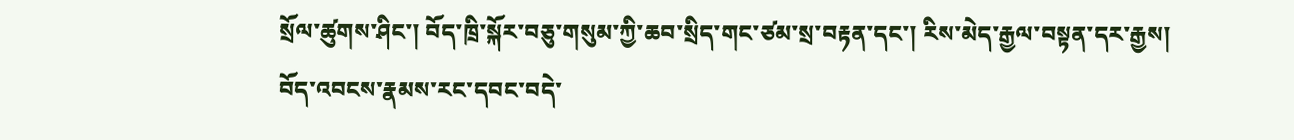སྲོལ་ཚུགས་ཤིང་། བོད་ཁྲི་སྐོར་བཅུ་གསུམ་ཀྱི་ཆབ་སྲིད་གང་ཙམ་སྲ་བརྟན་དང་། རིས་མེད་རྒྱལ་བསྟན་དར་རྒྱས། བོད་འབངས་རྣམས་རང་དབང་བདེ་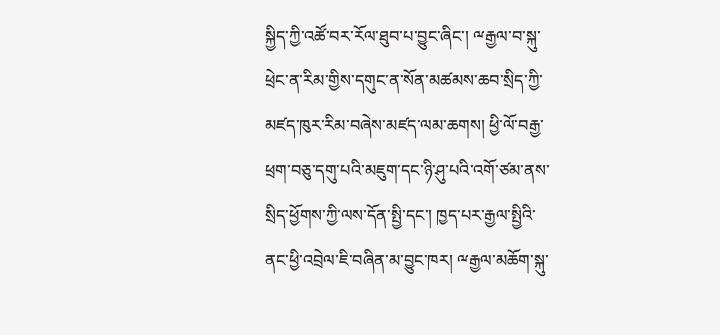སྐྱིད་ཀྱི་འཚོ་བར་རོལ་ཐུབ་པ་བྱུང་ཞིང་། ྋརྒྱལ་བ་སྐུ་ཕྲེང་ན་རིམ་གྱིས་དགུང་ན་སོན་མཚམས་ཆབ་སྲིད་ཀྱི་མཛད་ཁུར་རིམ་བཞེས་མཛད་ལམ་ཆགས། ཕྱི་ལོ་བརྒྱ་ཕྲག་བཅུ་དགུ་པའི་མཇུག་དང་ཉི་ཤུ་པའི་འགོ་ཙམ་ནས་སྲིད་ཕྱོགས་ཀྱི་ལས་དོན་སྤྱི་དང་། ཁྱད་པར་རྒྱལ་སྤྱིའི་ནང་ཕྱི་འབྲེལ་ཇི་བཞིན་མ་བྱུང་ཁར། ྋརྒྱལ་མཆོག་སྐུ་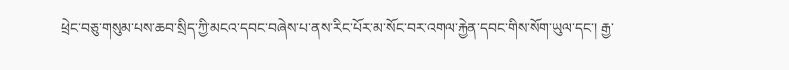ཕྲེང་བཅུ་གསུམ་པས་ཆབ་སྲིད་ཀྱི་མངའ་དབང་བཞེས་པ་ནས་རིང་པོར་མ་སོང་བར་འགལ་རྐྱེན་དབང་གིས་སོག་ཡུལ་དང་། རྒྱ་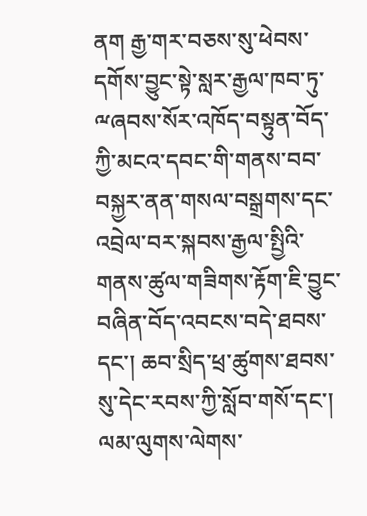ནག རྒྱ་གར་བཅས་སུ་ཕེབས་དགོས་བྱུང་སྟེ་སླར་རྒྱལ་ཁབ་ཏུ་ྋཞབས་སོར་འཁོད་བསྟུན་བོད་ཀྱི་མངའ་དབང་གི་གནས་བབ་བསྐྱར་ནན་གསལ་བསྒྲགས་དང་འབྲེལ་བར་སྐབས་རྒྱལ་སྤྱིའི་གནས་ཚུལ་གཟིགས་རྟོག་ཇི་བྱུང་བཞིན་བོད་འབངས་བདེ་ཐབས་དང་། ཆབ་སྲིད་ཕྲ་ཚུགས་ཐབས་སུ་དེང་རབས་ཀྱི་སློབ་གསོ་དང་། ལམ་ལུགས་ལེགས་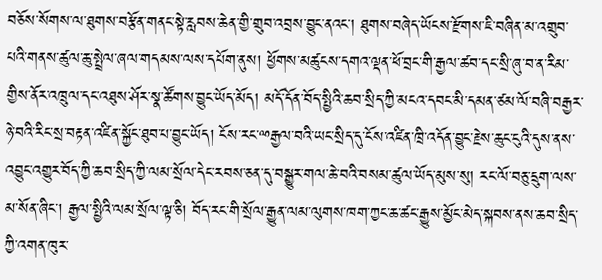བཅོས་སོགས་ལ་ཐུགས་བརྩོན་གནང་སྟེ་རླབས་ཆེན་གྱི་གྲུབ་འབྲས་བྱུང་ནའང་། ཐུགས་བཞེད་ཡོངས་རྫོགས་ཇི་བཞིན་མ་འགྲུབ་པའི་གནས་ཚུལ་ཆུ་སྤྲེལ་ཞལ་གདམས་ལས་དཔོག་ནུས། ཕྱོགས་མཚུངས་དགའ་ལྡན་ཕོ་བྲང་གི་རྒྱལ་ཚབ་དང་སྲི་ཞུ་བ་ན་རིམ་གྱིས་ནོར་འཁྲུལ་དང་འཐུས་ཤོར་སྣ་ཚོགས་བྱུང་ཡོད་མོད། མདོ་དོན་བོད་སྤྱིའི་ཆབ་སྲིད་ཀྱི་མངའ་དབང་མི་དམན་ཙམ་ལོ་བཞི་བརྒྱར་ཉེ་བའི་རིང་སྲ་བརྟན་འཛིན་སྐྱོང་ཐུབ་པ་བྱུང་ཡོད། ངོས་རང་ྋརྒྱལ་བའི་ཡང་སྲིད་དུ་ངོས་འཛིན་ཁྲི་འདོན་བྱུང་རྗེས་ཆུང་ངུའི་དུས་ནས་འབྱུང་འགྱུར་བོད་ཀྱི་ཆབ་སྲིད་ཀྱི་ལམ་སྲོལ་དེང་རབས་ཅན་དུ་བསྒྱུར་གལ་ཆེ་བའི་བསམ་ཚུལ་ཡོད་མུས་སུ། རང་ལོ་བཅུ་དྲུག་ལས་མ་སོན་ཞིང་། རྒྱལ་སྤྱིའི་ལམ་སྲོལ་ལྟ་ཅི། བོད་རང་གི་སྲོལ་རྒྱུན་ལམ་ལུགས་ཁག་ཀྱང་ཆ་ཚང་རྒྱུས་མྱོང་མེད་སྐབས་ནས་ཆབ་སྲིད་ཀྱི་འགན་ཁུར་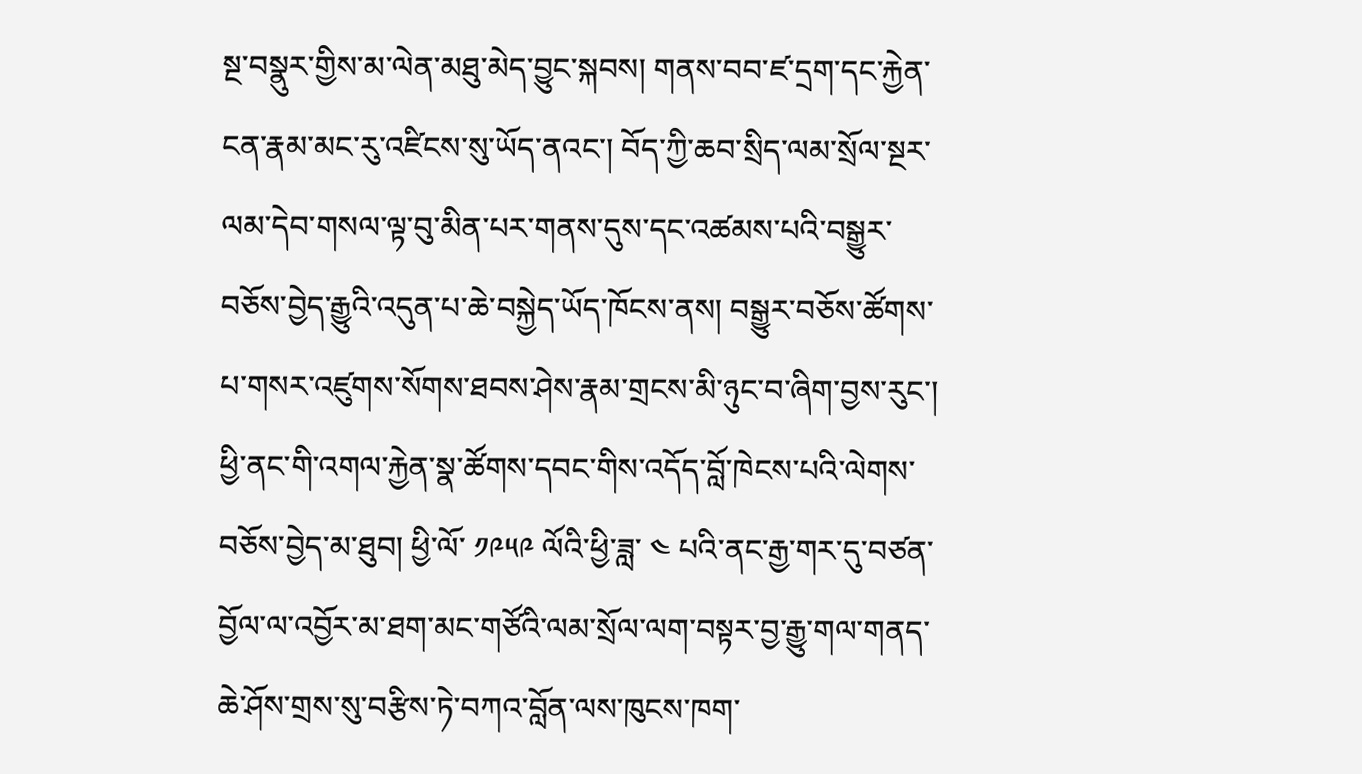སྔ་བསྣུར་གྱིས་མ་ལེན་མཐུ་མེད་བྱུང་སྐབས། གནས་བབ་ཛ་དྲག་དང་རྐྱེན་ངན་རྣམ་མང་རུ་འཛིངས་སུ་ཡོད་ནའང་། བོད་ཀྱི་ཆབ་སྲིད་ལམ་སྲོལ་སྔར་ལམ་དེབ་གསལ་ལྟ་བུ་མིན་པར་གནས་དུས་དང་འཚམས་པའི་བསྒྱུར་བཅོས་བྱེད་རྒྱུའི་འདུན་པ་ཆེ་བསྐྱེད་ཡོད་ཁོངས་ནས། བསྒྱུར་བཅོས་ཚོགས་པ་གསར་འཛུགས་སོགས་ཐབས་ཤེས་རྣམ་གྲངས་མི་ཉུང་བ་ཞིག་བྱས་རུང་། ཕྱི་ནང་གི་འགལ་རྐྱེན་སྣ་ཚོགས་དབང་གིས་འདོད་བློ་ཁེངས་པའི་ལེགས་བཅོས་བྱེད་མ་ཐུབ། ཕྱི་ལོ་ ༡༩༥༩ ལོའི་ཕྱི་ཟླ་ ༤ པའི་ནང་རྒྱ་གར་དུ་བཙན་བྱོལ་ལ་འབྱོར་མ་ཐག་མང་གཙོའི་ལམ་སྲོལ་ལག་བསྟར་བྱ་རྒྱུ་གལ་གནད་ཆེ་ཤོས་གྲས་སུ་བརྩིས་ཏེ་བཀའ་བློན་ལས་ཁུངས་ཁག་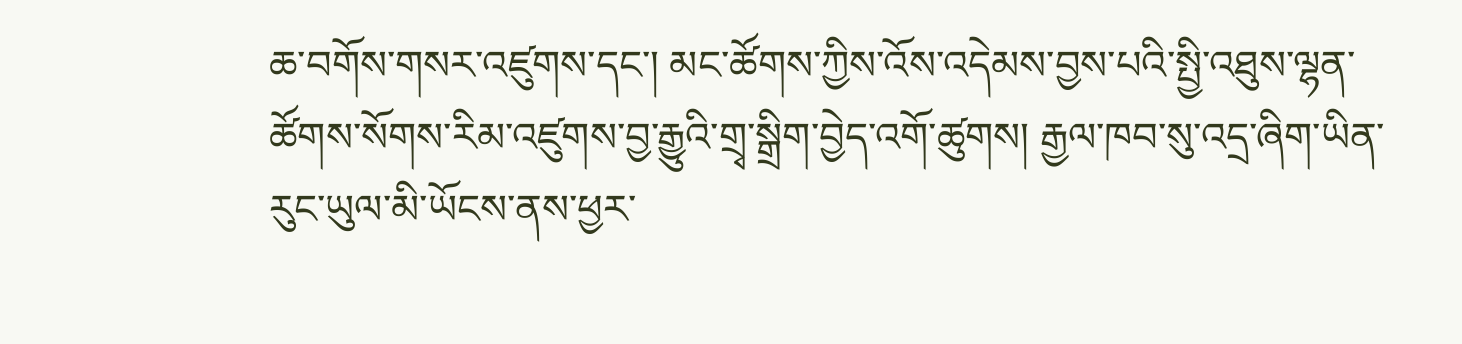ཆ་བགོས་གསར་འཛུགས་དང་། མང་ཚོགས་ཀྱིས་འོས་འདེམས་བྱས་པའི་སྤྱི་འཐུས་ལྷན་ཚོགས་སོགས་རིམ་འཛུགས་བྱ་རྒྱུའི་གྲྭ་སྒྲིག་བྱེད་འགོ་ཚུགས། རྒྱལ་ཁབ་སུ་འདྲ་ཞིག་ཡིན་རུང་ཡུལ་མི་ཡོངས་ནས་ཕྱར་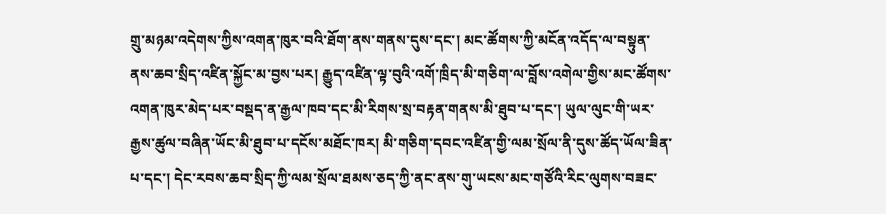གྲུ་མཉམ་འདེགས་ཀྱིས་འགན་ཁུར་བའི་ཐོག་ནས་གནས་དུས་དང་། མང་ཚོགས་ཀྱི་མངོན་འདོད་ལ་བསྟུན་ནས་ཆབ་སྲིད་འཛིན་སྐྱོང་མ་བྱས་པར། རྒྱུད་འཛིན་ལྟ་བུའི་འགོ་ཁྲིད་མི་གཅིག་ལ་བློས་འགེལ་གྱིས་མང་ཚོགས་འགན་ཁུར་མེད་པར་བསྡད་ན་རྒྱལ་ཁབ་དང་མི་རིགས་སྲ་བརྟན་གནས་མི་ཐུབ་པ་དང་། ཡུལ་ལུང་གི་ཡར་རྒྱས་ཚུལ་བཞིན་ཡོང་མི་ཐུབ་པ་དངོས་མཐོང་ཁར། མི་གཅིག་དབང་འཛིན་གྱི་ལམ་སྲོལ་ནི་དུས་ཚོད་ཡོལ་ཟིན་པ་དང་། དེང་རབས་ཆབ་སྲིད་ཀྱི་ལམ་སྲོལ་ཐམས་ཅད་ཀྱི་ནང་ནས་གུ་ཡངས་མང་གཙོའི་རིང་ལུགས་བཟང་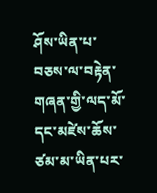ཤོས་ཡིན་པ་བཅས་ལ་བརྟེན་གཞན་གྱི་ལད་མོ་དང་མཛེས་ཆོས་ཙམ་མ་ཡིན་པར་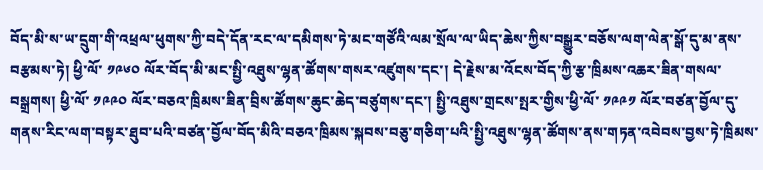བོད་མི་ས་ཡ་དྲུག་གི་འཕྲལ་ཕུགས་ཀྱི་བདེ་དོན་རང་ལ་དམིགས་ཏེ་མང་གཙོའི་ལམ་སྲོལ་ལ་ཡིད་ཆེས་ཀྱིས་བསྒྱུར་བཅོས་ལག་ལེན་སྒོ་དུ་མ་ནས་བརྩམས་ཏེ། ཕྱི་ལོ་ ༡༩༦༠ ལོར་བོད་མི་མང་སྤྱི་འཐུས་ལྷན་ཚོགས་གསར་འཛུགས་དང་། དེ་རྗེས་མ་འོངས་བོད་ཀྱི་རྩ་ཁྲིམས་འཆར་ཟིན་གསལ་བསྒྲགས། ཕྱི་ལོ་ ༡༩༩༠ ལོར་བཅའ་ཁྲིམས་ཟིན་བྲིས་ཚོགས་ཆུང་ཆེད་བཙུགས་དང་། སྤྱི་འཐུས་གྲངས་སྤར་གྱིས་ཕྱི་ལོ་ ༡༩༩༡ ལོར་བཙན་བྱོལ་དུ་གནས་རིང་ལག་བསྟར་ཐུབ་པའི་བཙན་བྱོལ་བོད་མིའི་བཅའ་ཁྲིམས་སྐབས་བཅུ་གཅིག་པའི་སྤྱི་འཐུས་ལྷན་ཚོགས་ནས་གཏན་འབེབས་བྱས་ཏེ་ཁྲིམས་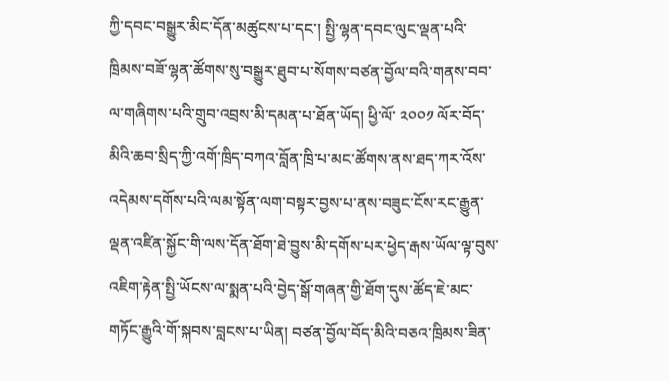ཀྱི་དབང་བསྒྱུར་མིང་དོན་མཚུངས་པ་དང་། སྤྱི་ལྷན་དབང་ལུང་ལྡན་པའི་ཁྲིམས་བཟོ་ལྷན་ཚོགས་སུ་བསྒྱུར་ཐུབ་པ་སོགས་བཙན་བྱོལ་བའི་གནས་བབ་ལ་གཞིགས་པའི་གྲུབ་འབྲས་མི་དམན་པ་ཐོན་ཡོད། ཕྱི་ལོ་ ༢༠༠༡ ལོར་བོད་མིའི་ཆབ་སྲིད་ཀྱི་འགོ་ཁྲིད་བཀའ་བློན་ཁྲི་པ་མང་ཚོགས་ནས་ཐད་ཀར་འོས་འདེམས་དགོས་པའི་ལམ་སྟོན་ལག་བསྟར་བྱས་པ་ནས་བཟུང་ངོས་རང་རྒྱུན་ལྡན་འཛིན་སྐྱོང་གི་ལས་དོན་ཐོག་ཐེ་བྱུས་མི་དགོས་པར་ཕྱེད་རྒས་ཡོལ་ལྟ་བུས་འཇིག་རྟེན་སྤྱི་ཡོངས་ལ་སྨན་པའི་བྱེད་སྒོ་གཞན་གྱི་ཐོག་དུས་ཚོད་ཇེ་མང་གཏོང་རྒྱུའི་གོ་སྐབས་བླངས་པ་ཡིན། བཙན་བྱོལ་བོད་མིའི་བཅའ་ཁྲིམས་ཟིན་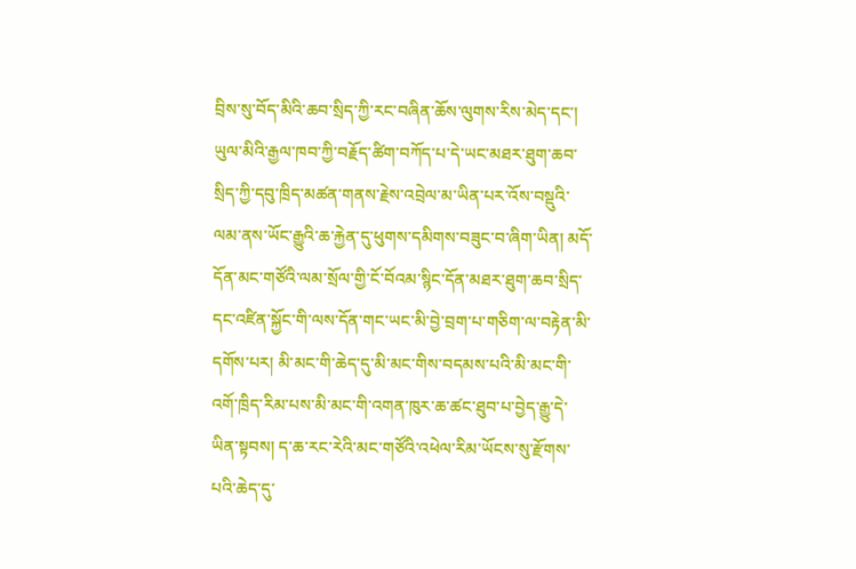བྲིས་སུ་བོད་མིའི་ཆབ་སྲིད་ཀྱི་རང་བཞིན་ཆོས་ལུགས་རིས་མེད་དང་། ཡུལ་མིའི་རྒྱལ་ཁབ་ཀྱི་བརྗོད་ཚིག་བཀོད་པ་དེ་ཡང་མཐར་ཐུག་ཆབ་སྲིད་ཀྱི་དབུ་ཁྲིད་མཚན་གནས་རྗེས་འབྲེལ་མ་ཡིན་པར་འོས་བསྡུའི་ལམ་ནས་ཡོང་རྒྱུའི་ཆ་རྐྱེན་དུ་ཕུགས་དམིགས་བཟུང་བ་ཞིག་ཡིན། མདོ་དོན་མང་གཙོའི་ལམ་སྲོལ་གྱི་ངོ་བོའམ་སྙིང་དོན་མཐར་ཐུག་ཆབ་སྲིད་དང་འཛིན་སྐྱོང་གི་ལས་དོན་གང་ཡང་མི་བྱེ་བྲག་པ་གཅིག་ལ་བརྟེན་མི་དགོས་པར། མི་མང་གི་ཆེད་དུ་མི་མང་གིས་བདམས་པའི་མི་མང་གི་འགོ་ཁྲིད་རིམ་པས་མི་མང་གི་འགན་ཁུར་ཆ་ཚང་ཐུབ་པ་བྱེད་རྒྱུ་དེ་ཡིན་སྟབས། ད་ཆ་རང་རེའི་མང་གཙོའི་འཕེལ་རིམ་ཡོངས་སུ་རྫོགས་པའི་ཆེད་དུ་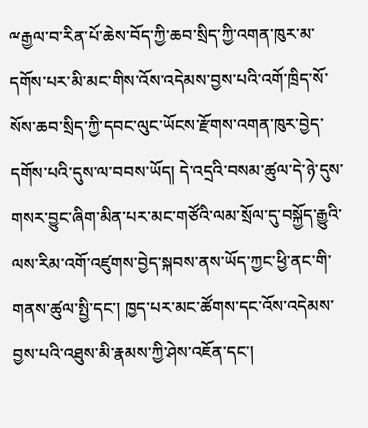ྋརྒྱལ་བ་རིན་པོ་ཆེས་བོད་ཀྱི་ཆབ་སྲིད་ཀྱི་འགན་ཁུར་མ་དགོས་པར་མི་མང་གིས་འོས་འདེམས་བྱས་པའི་འགོ་ཁྲིད་སོ་སོས་ཆབ་སྲིད་ཀྱི་དབང་ལུང་ཡོངས་རྫོགས་འགན་ཁུར་བྱེད་དགོས་པའི་དུས་ལ་བབས་ཡོད། དེ་འདྲའི་བསམ་ཚུལ་དེ་ཉེ་དུས་གསར་བྱུང་ཞིག་མིན་པར་མང་གཙོའི་ལམ་སྲོལ་དུ་བསྐྱོད་རྒྱུའི་ལས་རིམ་འགོ་འཛུགས་བྱེད་སྐབས་ནས་ཡོད་ཀྱང་ཕྱི་ནང་གི་གནས་ཚུལ་སྤྱི་དང་། ཁྱད་པར་མང་ཚོགས་དང་འོས་འདེམས་བྱས་པའི་འཐུས་མི་རྣམས་ཀྱི་ཤེས་འཇོན་དང་།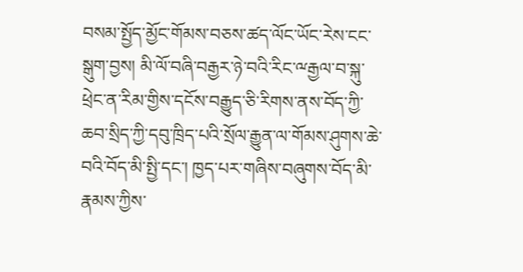བསམ་སྤྱོད་མྱོང་གོམས་བཅས་ཚད་ལོང་ཡོང་རེས་ངང་སྒུག་བྱས། མི་ལོ་བཞི་བརྒྱར་ཉེ་བའི་རིང་ྋརྒྱལ་བ་སྐུ་ཕྲེང་ན་རིམ་གྱིས་དངོས་བརྒྱུད་ཅི་རིགས་ནས་བོད་ཀྱི་ཆབ་སྲིད་ཀྱི་དབུ་ཁྲིད་པའི་སྲོལ་རྒྱུན་ལ་གོམས་ཤུགས་ཆེ་བའི་བོད་མི་སྤྱི་དང་། ཁྱད་པར་གཞིས་བཞུགས་བོད་མི་རྣམས་ཀྱིས་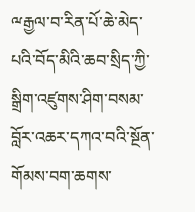ྋརྒྱལ་བ་རིན་པོ་ཆེ་མེད་པའི་བོད་མིའི་ཆབ་སྲིད་ཀྱི་སྒྲིག་འཛུགས་ཤིག་བསམ་བློར་འཆར་དཀའ་བའི་སྔོན་གོམས་བག་ཆགས་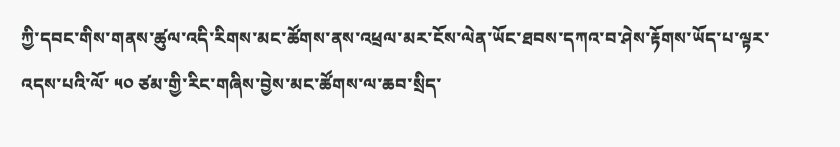ཀྱི་དབང་གིས་གནས་ཚུལ་འདི་རིགས་མང་ཚོགས་ནས་འཕྲལ་མར་ངོས་ལེན་ཡོང་ཐབས་དཀའ་བ་ཤེས་རྟོགས་ཡོད་པ་ལྟར་འདས་པའི་ལོ་ ༥༠ ཙམ་གྱི་རིང་གཞིས་བྱེས་མང་ཚོགས་ལ་ཆབ་སྲིད་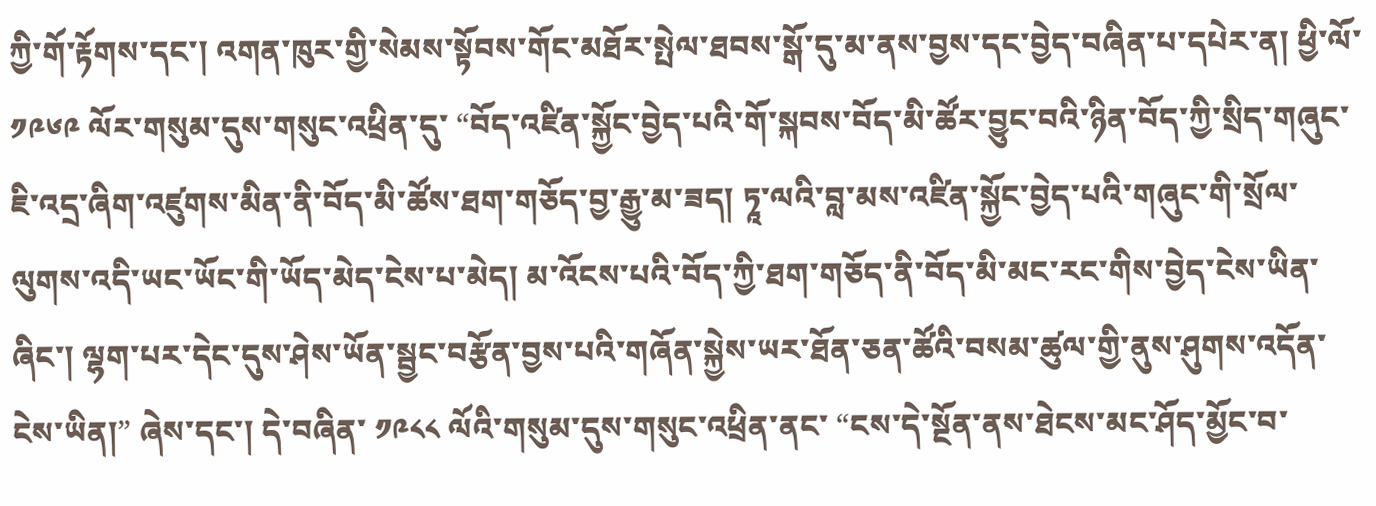ཀྱི་གོ་རྟོགས་དང་། འགན་ཁུར་གྱི་སེམས་སྟོབས་གོང་མཐོར་སྤེལ་ཐབས་སྒོ་དུ་མ་ནས་བྱས་དང་བྱེད་བཞིན་པ་དཔེར་ན། ཕྱི་ལོ་ ༡༩༦༩ ལོར་གསུམ་དུས་གསུང་འཕྲིན་དུ་ “བོད་འཛིན་སྐྱོང་བྱེད་པའི་གོ་སྐབས་བོད་མི་ཚོར་བྱུང་བའི་ཉིན་བོད་ཀྱི་སྲིད་གཞུང་ཇི་འདྲ་ཞིག་འཛུགས་མིན་ནི་བོད་མི་ཚོས་ཐག་གཅོད་བྱ་རྒྱུ་མ་ཟད། ཏཱ་ལའི་བླ་མས་འཛིན་སྐྱོང་བྱེད་པའི་གཞུང་གི་སྲོལ་ལུགས་འདི་ཡང་ཡོང་གི་ཡོད་མེད་ངེས་པ་མེད། མ་འོངས་པའི་བོད་ཀྱི་ཐག་གཅོད་ནི་བོད་མི་མང་རང་གིས་བྱེད་ངེས་ཡིན་ཞིང་། ལྷག་པར་དེང་དུས་ཤེས་ཡོན་སྦྱང་བརྩོན་བྱས་པའི་གཞོན་སྐྱེས་ཡར་ཐོན་ཅན་ཚོའི་བསམ་ཚུལ་གྱི་ནུས་ཤུགས་འདོན་ངེས་ཡིན།” ཞེས་དང་། དེ་བཞིན་ ༡༩༨༨ ལོའི་གསུམ་དུས་གསུང་འཕྲིན་ནང་ “ངས་དེ་སྔོན་ནས་ཐེངས་མང་ཤོད་མྱོང་བ་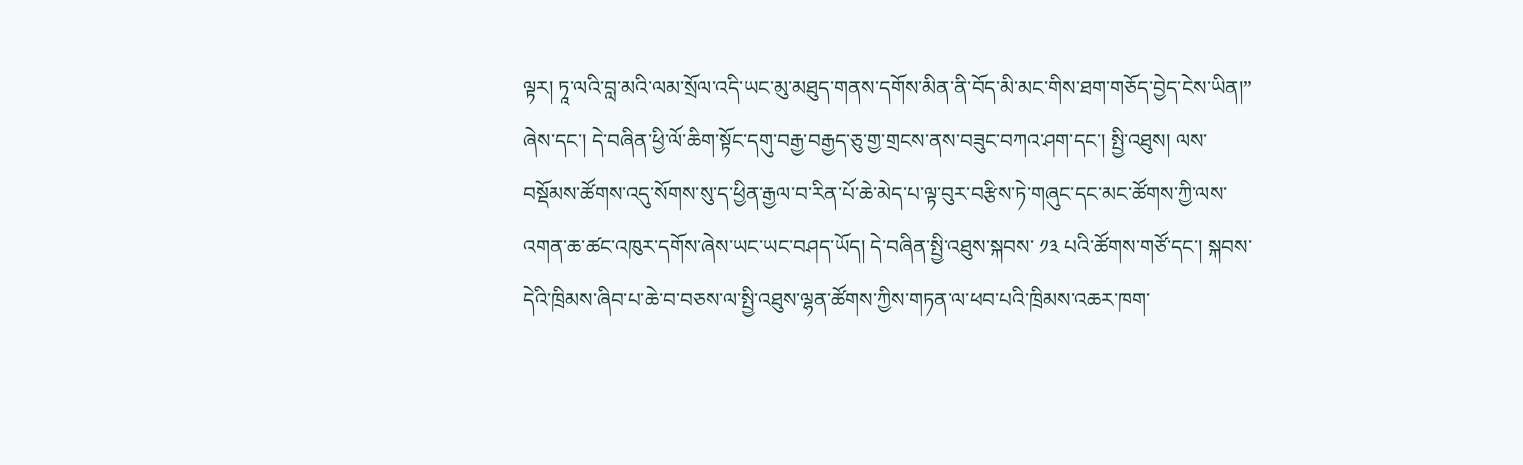ལྟར། ཏཱ་ལའི་བླ་མའི་ལམ་སྲོལ་འདི་ཡང་མུ་མཐུད་གནས་དགོས་མིན་ནི་བོད་མི་མང་གིས་ཐག་གཅོད་བྱེད་ངེས་ཡིན།” ཞེས་དང་། དེ་བཞིན་ཕྱི་ལོ་ཆིག་སྟོང་དགུ་བརྒྱ་བརྒྱད་ཅུ་གྱ་གྲངས་ནས་བཟུང་བཀའ་ཤག་དང་། སྤྱི་འཐུས། ལས་བསྡོམས་ཚོགས་འདུ་སོགས་སུ་ད་ཕྱིན་རྒྱལ་བ་རིན་པོ་ཆེ་མེད་པ་ལྟ་བུར་བརྩིས་ཏེ་གཞུང་དང་མང་ཚོགས་ཀྱི་ལས་འགན་ཆ་ཚང་འཁུར་དགོས་ཞེས་ཡང་ཡང་བཤད་ཡོད། དེ་བཞིན་སྤྱི་འཐུས་སྐབས་ ༡༣ པའི་ཚོགས་གཙོ་དང་། སྐབས་དེའི་ཁྲིམས་ཞིབ་པ་ཆེ་བ་བཅས་ལ་སྤྱི་འཐུས་ལྷན་ཚོགས་ཀྱིས་གཏན་ལ་ཕབ་པའི་ཁྲིམས་འཆར་ཁག་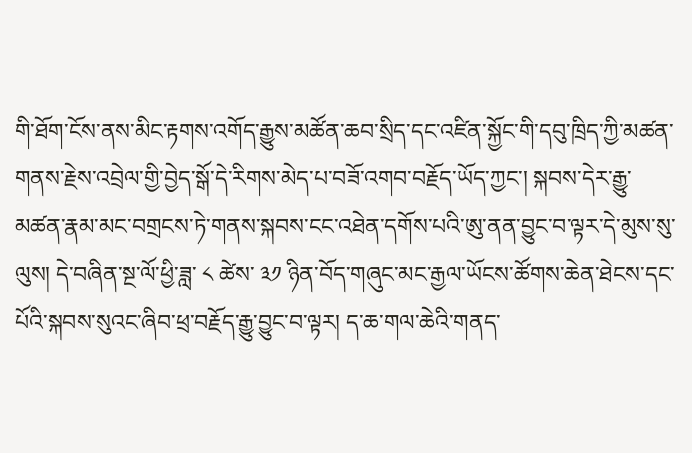གི་ཐོག་ངོས་ནས་མིང་རྟགས་འགོད་རྒྱུས་མཚོན་ཆབ་སྲིད་དང་འཛིན་སྐྱོང་གི་དབུ་ཁྲིད་ཀྱི་མཚན་གནས་རྗེས་འབྲེལ་གྱི་བྱེད་སྒོ་དེ་རིགས་མེད་པ་བཟོ་འགབ་བརྗོད་ཡོད་ཀྱང་། སྐབས་དེར་རྒྱུ་མཚན་རྣམ་མང་བགྲངས་ཏེ་གནས་སྐབས་ངང་འཐེན་དགོས་པའི་ཨུ་ནན་བྱུང་བ་ལྟར་དེ་མུས་སུ་ལུས། དེ་བཞིན་སྔ་ལོ་ཕྱི་ཟླ་ ༨ ཚེས་ ༣༡ ཉིན་བོད་གཞུང་མང་རྒྱལ་ཡོངས་ཚོགས་ཆེན་ཐེངས་དང་པོའི་སྐབས་སུའང་ཞིབ་ཕྲ་བརྗོད་རྒྱུ་བྱུང་བ་ལྟར། ད་ཆ་གལ་ཆེའི་གནད་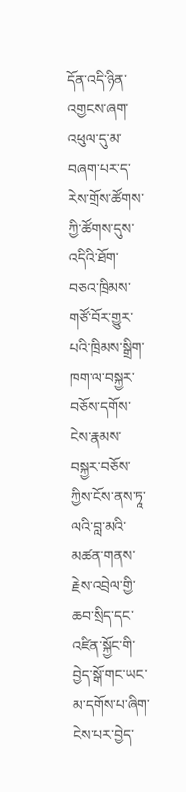དོན་འདི་ཉིན་འགྱངས་ཞག་འཕུལ་དུ་མ་བཞག་པར་ད་རེས་གྲོས་ཚོགས་ཀྱི་ཚོགས་དུས་འདིའི་ཐོག་བཅའ་ཁྲིམས་གཙོ་བོར་གྱུར་པའི་ཁྲིམས་སྒྲིག་ཁག་ལ་བསྐྱར་བཅོས་དགོས་ངེས་རྣམས་བསྐྱར་བཅོས་ཀྱིས་ངོས་ནས་ཏཱ་ལའི་བླ་མའི་མཚན་གནས་རྗེས་འབྲེལ་གྱི་ཆབ་སྲིད་དང་འཛིན་སྐྱོང་གི་བྱེད་སྒོ་གང་ཡང་མ་དགོས་པ་ཞིག་ངེས་པར་བྱེད་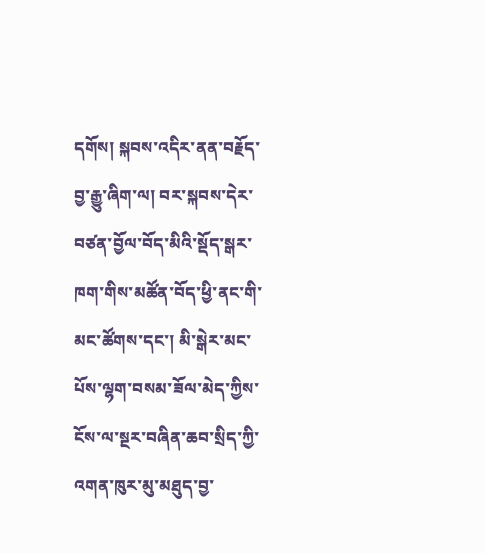དགོས། སྐབས་འདིར་ནན་བརྗོད་བྱ་རྒྱུ་ཞིག་ལ། བར་སྐབས་དེར་བཙན་བྱོལ་བོད་མིའི་སྡོད་སྒར་ཁག་གིས་མཚོན་བོད་ཕྱི་ནང་གི་མང་ཚོགས་དང་། མི་སྒེར་མང་པོས་ལྷག་བསམ་ཟོལ་མེད་ཀྱིས་ངོས་ལ་སྔར་བཞིན་ཆབ་སྲིད་ཀྱི་འགན་ཁུར་མུ་མཐུད་བྱ་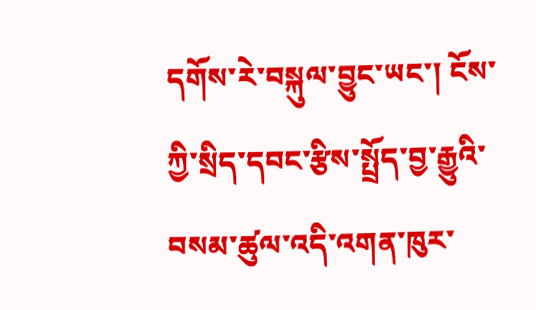དགོས་རེ་བསྐུལ་བྱུང་ཡང་། ངོས་ཀྱི་སྲིད་དབང་རྩིས་སྤྲོད་བྱ་རྒྱུའི་བསམ་ཚུལ་འདི་འགན་ཁུར་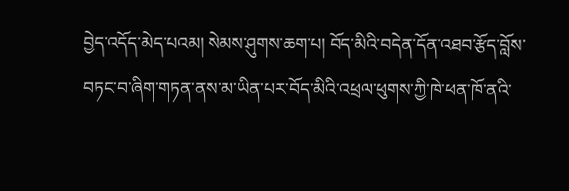བྱེད་འདོད་མེད་པའམ། སེམས་ཤུགས་ཆག་པ། བོད་མིའི་བདེན་དོན་འཐབ་རྩོད་བློས་བཏང་བ་ཞིག་གཏན་ནས་མ་ཡིན་པར་བོད་མིའི་འཕྲལ་ཕུགས་ཀྱི་ཁེ་ཕན་ཁོ་ནའི་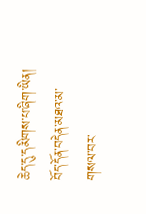ཆེད་དུ་དམིགས་པ་ཞིག་ཡིན། བོད་དོན་བདེན་མཐའ་མ་གསལ་བར་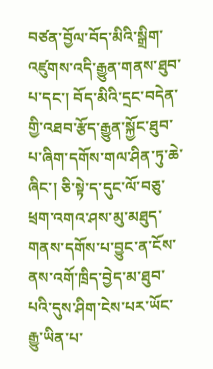བཙན་བྱོལ་བོད་མིའི་སྒྲིག་འཛུགས་འདི་རྒྱུན་གནས་ཐུབ་པ་དང་། བོད་མིའི་དྲང་བདེན་གྱི་འཐབ་རྩོད་རྒྱུན་སྐྱོང་ཐུབ་པ་ཞིག་དགོས་གལ་ཤིན་ཏུ་ཆེ་ཞིང་། ཅི་སྟེ་ད་དུང་ལོ་བཅུ་ཕྲག་འགའ་ཤས་མུ་མཐུད་གནས་དགོས་པ་བྱུང་ན་ངོས་ནས་འགོ་ཁྲིད་བྱེད་མ་ཐུབ་པའི་དུས་ཤིག་ངེས་པར་ཡོང་རྒྱུ་ཡིན་པ་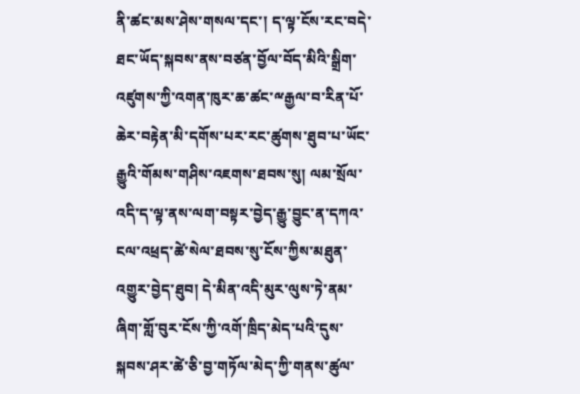ནི་ཚང་མས་ཤེས་གསལ་དང་། ད་ལྟ་ངོས་རང་བདེ་ཐང་ཡོད་སྐབས་ནས་བཙན་བྱོལ་བོད་མིའི་སྒྲིག་འཛུགས་ཀྱི་འགན་ཁུར་ཆ་ཚང་ྋརྒྱལ་བ་རིན་པོ་ཆེར་བརྟེན་མི་དགོས་པར་རང་ཚུགས་ཐུབ་པ་ཡོང་རྒྱུའི་གོམས་གཤིས་འཇགས་ཐབས་སུ། ལམ་སྲོལ་འདི་ད་ལྟ་ནས་ལག་བསྟར་བྱེད་རྒྱུ་བྱུང་ན་དཀའ་ངལ་འཕྲད་ཚེ་སེལ་ཐབས་སུ་ངོས་ཀྱིས་མཐུན་འགྱུར་བྱེད་ཐུབ། དེ་མིན་འདི་མུར་ལུས་ཏེ་ནམ་ཞིག་གློ་བུར་ངོས་ཀྱི་འགོ་ཁྲིད་མེད་པའི་དུས་སྐབས་ཤར་ཚེ་ཅི་བྱ་གཏོལ་མེད་ཀྱི་གནས་ཚུལ་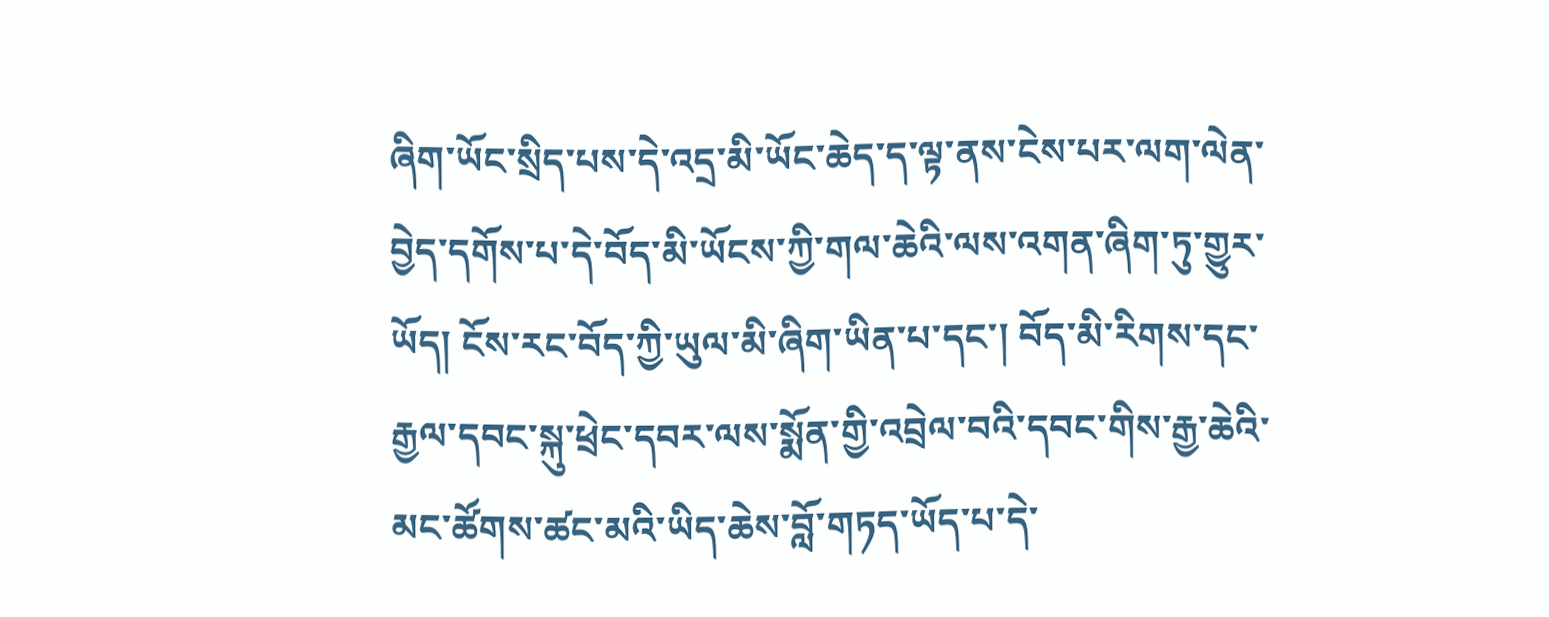ཞིག་ཡོང་སྲིད་པས་དེ་འདྲ་མི་ཡོང་ཆེད་ད་ལྟ་ནས་ངེས་པར་ལག་ལེན་བྱེད་དགོས་པ་དེ་བོད་མི་ཡོངས་ཀྱི་གལ་ཆེའི་ལས་འགན་ཞིག་ཏུ་གྱུར་ཡོད། ངོས་རང་བོད་ཀྱི་ཡུལ་མི་ཞིག་ཡིན་པ་དང་། བོད་མི་རིགས་དང་རྒྱལ་དབང་སྐུ་ཕྲེང་དབར་ལས་སྨོན་གྱི་འབྲེལ་བའི་དབང་གིས་རྒྱ་ཆེའི་མང་ཚོགས་ཚང་མའི་ཡིད་ཆེས་བློ་གཏད་ཡོད་པ་དེ་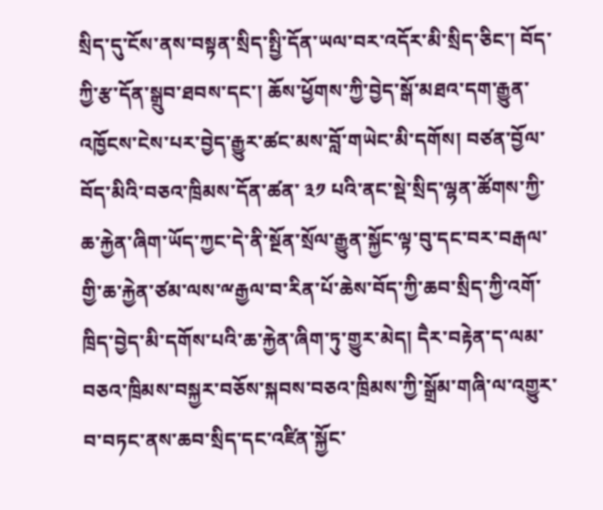སྲིད་དུ་ངོས་ནས་བསྟན་སྲིད་སྤྱི་དོན་ཡལ་བར་འདོར་མི་སྲིད་ཅིང་། བོད་ཀྱི་རྩ་དོན་སྒྲུབ་ཐབས་དང་། ཆོས་ཕྱོགས་ཀྱི་བྱེད་སྒོ་མཐའ་དག་རྒྱུན་འཁྱོངས་ངེས་པར་བྱེད་རྒྱུར་ཚང་མས་བློ་གཡེང་མི་དགོས། བཙན་བྱོལ་བོད་མིའི་བཅའ་ཁྲིམས་དོན་ཚན་ ༣༡ པའི་ནང་སྡེ་སྲིད་ལྷན་ཚོགས་ཀྱི་ཆ་རྐྱེན་ཞིག་ཡོད་ཀྱང་དེ་ནི་སྔོན་སྲོལ་རྒྱུན་སྐྱོང་ལྟ་བུ་དང་བར་བརྒལ་གྱི་ཆ་རྐྱེན་ཙམ་ལས་ྋརྒྱལ་བ་རིན་པོ་ཆེས་བོད་ཀྱི་ཆབ་སྲིད་ཀྱི་འགོ་ཁྲིད་བྱེད་མི་དགོས་པའི་ཆ་རྐྱེན་ཞིག་ཏུ་གྱུར་མེད། དཻར་བརྟེན་ད་ལམ་བཅའ་ཁྲིམས་བསྐྱར་བཅོས་སྐབས་བཅའ་ཁྲིམས་ཀྱི་སྒྲོམ་གཞི་ལ་འགྱུར་བ་བཏང་ནས་ཆབ་སྲིད་དང་འཛིན་སྐྱོང་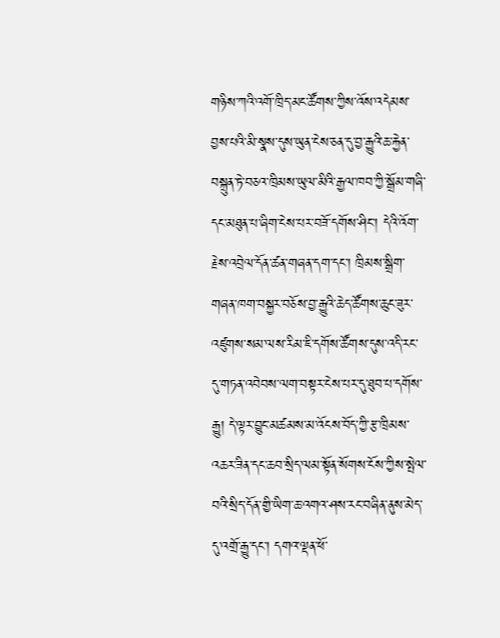གཉིས་ཀའི་འགོ་ཁྲིད་མང་ཚོགས་ཀྱིས་འོས་འདེམས་བྱས་པའི་མི་སྣས་དུས་ཡུན་ངེས་ཅན་དུ་བྱ་རྒྱུའི་ཆ་རྐྱེན་བསྐྲུན་ཏེ་བཅའ་ཁྲིམས་ཡུལ་མིའི་རྒྱལ་ཁབ་ཀྱི་སྒྲོམ་གཞི་དང་མཐུན་པ་ཞིག་ངེས་པར་བཟོ་དགོས་ཤིང་། དེའི་འོག་རྗེས་འབྲེལ་དོན་ཚན་གཞན་དག་དང་། ཁྲིམས་སྒྲིག་གཞན་ཁག་བསྐྱར་བཅོས་བྱ་རྒྱུའི་ཆེད་ཚོགས་ཆུང་ཟུར་འཛུགས་སམ་ལས་རིམ་ཇི་དགོས་ཚོགས་དུས་འདི་རང་དུ་གཏན་འབེབས་ལག་བསྟར་ངེས་པར་དུ་ཐུབ་པ་དགོས་རྒྱུ། དེ་ལྟར་བྱུང་མཚམས་མ་འོངས་བོད་ཀྱི་རྩ་ཁྲིམས་འཆར་ཟིན་དང་ཆབ་སྲིད་ལམ་སྟོན་སོགས་ངོས་ཀྱིས་སྤེལ་བའི་སྲིད་དོན་གྱི་ཡིག་ཆ་འགའ་ཤས་རང་བཞིན་ནུས་མེད་དུ་འགྲོ་རྒྱུ་དང་། དགའ་ལྡན་ཕོ་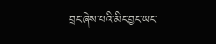བྲང་ཞེས་པའི་མིང་བྱང་ཡང་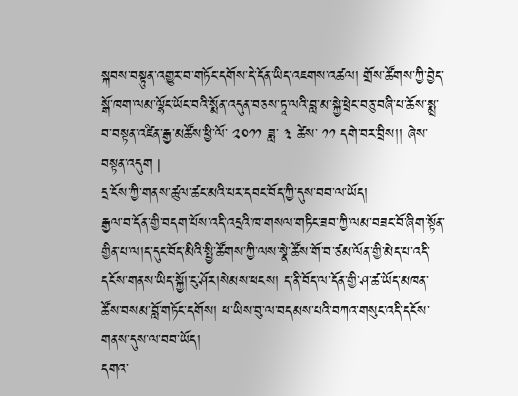སྐབས་བསྟུན་འགྱུར་བ་གཏོང་དགོས་དེ་དོན་ཡིད་འཇགས་འཚལ། གྲོས་ཚོགས་ཀྱི་བྱེད་སྒོ་ཁག་ལམ་ལྷོང་ཡོང་བའི་སྨོན་འདུན་བཅས་ཏཱ་ལའི་བླ་མ་སྐྱེ་ཕྲེང་བཅུ་བཞི་པ་ཆོས་སྨྲ་བ་བསྟན་འཛིན་རྒྱ་མཚོས་ཕྱི་ལོ་ ༢༠༡༡ ཟླ་ ༣ ཚེས་ ༡༡ དགེ་བར་བྲིས།། ཞེས་བསྟན་འདུག |
དྲ་ངོས་ཀྱི་གནས་ཚུལ་ཚང་མའི་པར་དབང་བོད་ཀྱི་དུས་བབ་ལ་ཡོད།
རྒྱལ་བ་དོན་གྱི་བདག་པོས་འདི་འདྲའི་ཁ་གསལ་གཏིང་ཟབ་ཀྱི་ལམ་བཟང་བོ་ཞིག་སྟོན་གྱིན་པ་ལ།ད་དུང་བོད་མིའི་སྤྱི་ཚོགས་ཀྱི་ལས་སྣེ་ཚོས་གོ་བ་ཙམ་ལོན་གྱི་མེད་པ་འདི་དངོས་གནས་ཡིད་སྐྱོ།་ངུ་ཤོར།སེམས་ཕངས། ད་ནི་བོད་ལ་དོན་གྱི་ཤ་ཚ་ཡོད་མཁན་ཚོས་བསམ་བློ་གཏོང་དགོས། ཕ་ཡིས་བུ་ལ་བདམས་པའི་བཀའ་གསུང་འདི་དངོས་གནས་དུས་ལ་བབ་ཡོད།
དགའ་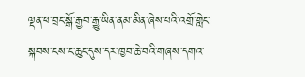ལྡན་ཕ་བྲང་སྒོ་རྒྱབ་རྒྱུ་ཡིན་ནམ་མིན་ཞེས་པའི་འགྲོ་གླེང་སྐབས་ངས་ང་ཆུང་དུས་དར་ཁྱབ་ཆེ་བའི་གཞས་དགའ་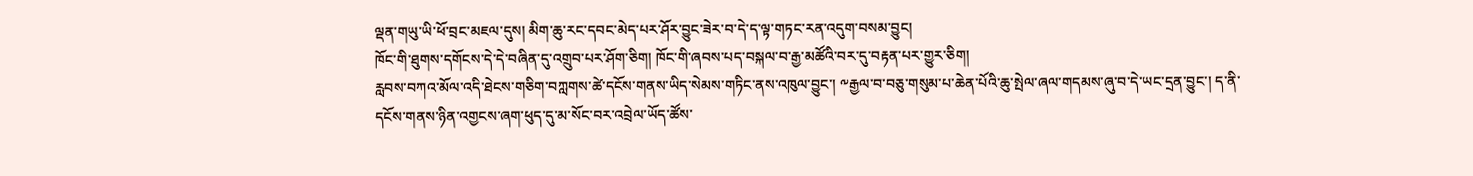ལྡན་གཡུ་ཡི་ཕོ་བྲང་མཇལ་དུས། མིག་ཆུ་རང་དབང་མེད་པར་ཤོར་བྱུང་ཟེར་བ་དེ་ད་ལྟ་གཏང་རན་འདུག་བསམ་བྱུང།
ཁོང་གི་ཐུགས་དགོངས་དེ་དེ་བཞིན་དུ་འགྲུབ་པར་ཤོག་ཅིག། ཁོང་གི་ཞབས་པད་བསྐལ་བ་རྒྱ་མཚོའི་བར་དུ་བརྟན་པར་གྱུར་ཅིག།
རླབས་བཀའ་མོལ་འདི་ཐེངས་གཅིག་བཀླགས་ཚེ་དངོས་གནས་ཡིད་སེམས་གཏིང་ནས་འཁུལ་བྱུང་། ༸རྒྱལ་བ་བཅུ་གསུམ་པ་ཆེན་པོའི་ཆུ་སྤེལ་ཞལ་གདམས་ཞུ་བ་དེ་ཡང་དྲན་བྱུང་། ད་ནི་དངོས་གནས་ཉིན་འགྱངས་ཞག་ཕུད་དུ་མ་སོང་བར་འབྲེལ་ཡོད་ཚོས་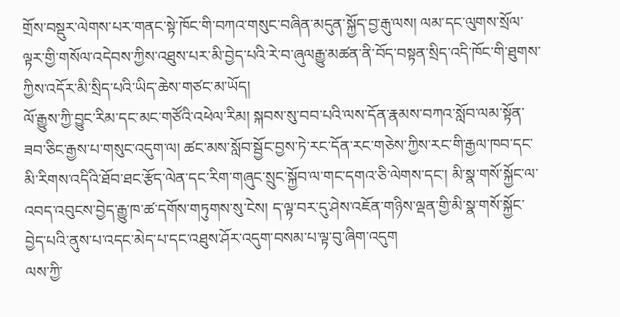གྲོས་བསྡུར་ལེགས་པར་གནང་སྟེ་ཁོང་གི་བཀའ་གསུང་བཞིན་མདུན་སྐྱོད་བྱ་རྒུ་ལས། ལམ་དང་ལུགས་སྲོལ་ལྟར་གྱི་གསོལ་འདེབས་ཀྱིས་འཐུས་པར་མི་བྱེད་པའི་རེ་བ་ཞུལརྒྱུ་མཚན་ནི་བོད་བསྟན་སྲིད་འདི་ཁོང་གི་ཐུགས་ཀྱིས་འདོར་མི་སྲིད་པའི་ཡིད་ཆེས་གཙང་མ་ཡོད།
ལོ་རྒྱུས་ཀྱི་བྱུང་རིམ་དང་མང་གཙོའི་འཕེལ་རིམ། སྐབས་སུ་བབ་པའི་ལས་དོན་རྣམས་བཀའ་སློབ་ལམ་སྟོན་ཟབ་ཅིང་རྒྱས་པ་གསུང་འདུག་ལ། ཚང་མས་སློབ་སྦྱོང་བྱས་ཏེ་རང་དོན་རང་གཅེས་ཀྱིས་རང་གི་རྒྱལ་ཁབ་དང་མི་རིགས་འདིའི་ཐོབ་ཐང་རྩོད་ལེན་དང་རིག་གཞུང་སྲུང་སྐྱོབ་ལ་གང་དགའ་ཅི་ལེགས་དང་། མི་སྣ་གསོ་སྐྱོང་ལ་འབད་འབུངས་བྱེད་རྒྱུ་ཁ་ཚ་དགོས་གཏུགས་སུ་ངེས། ད་ལྟ་བར་དུ་ཤེས་འཇོན་གཉིས་ལྡན་གྱི་མི་སྣ་གསོ་སྐྱོང་བྱེད་པའི་ནུས་པ་འདང་མེད་པ་དང་འཐུས་ཤོར་འདུག་བསམ་པ་ལྟ་བུ་ཞིག་འདུག
ལས་ཀྱི་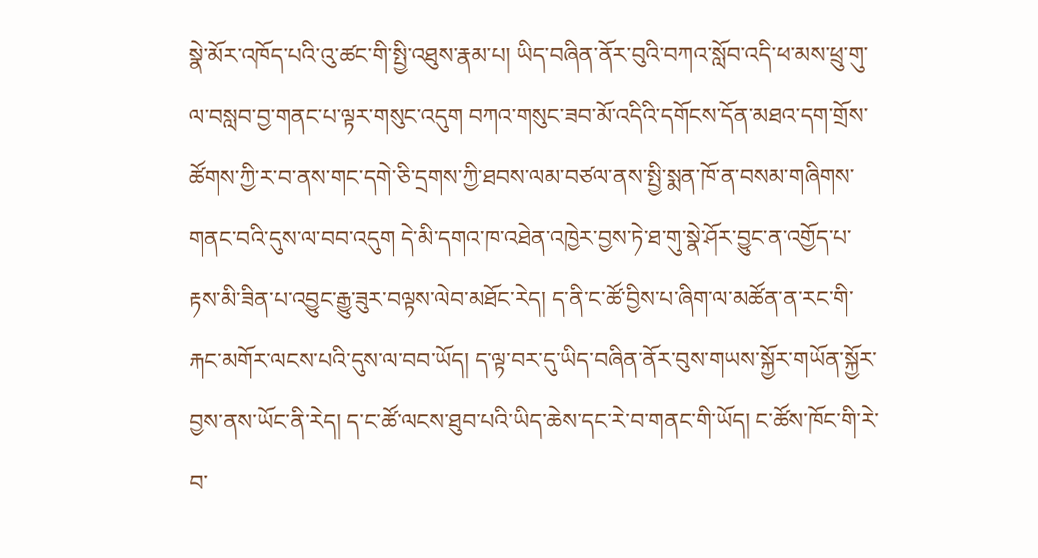སྣེ་མོར་འཁོད་པའི་འུ་ཚང་གི་སྤྱི་འཐུས་རྣམ་པ། ཡིད་བཞིན་ནོར་བུའི་བཀའ་སློབ་འདི་ཕ་མས་ཕྲུ་གུ་ལ་བསླབ་བྱ་གནང་པ་ལྟར་གསུང་འདུག བཀའ་གསུང་ཟབ་མོ་འདིའི་དགོངས་དོན་མཐའ་དག་གྲོས་ཚོགས་ཀྱི་ར་བ་ནས་གང་དགེ་ཅི་དྲགས་ཀྱི་ཐབས་ལམ་བཙལ་ནས་སྤྱི་སྨན་ཁོ་ན་བསམ་གཞིགས་གནང་བའི་དུས་ལ་བབ་འདུག དེ་མི་དགའ་ཁ་འཐེན་འཁྱེར་བྱས་ཏེ་ཐ་གུ་སྣེ་ཤོར་བྱུང་ན་འགྱོད་པ་རྟས་མི་ཟིན་པ་འབྱུང་རྒྱུ་ཟུར་བལྟས་ལེབ་མཐོང་རེད། ད་ནི་ང་ཚོ་བྱིས་པ་ཞིག་ལ་མཚོན་ན་རང་གི་རྐང་མགོར་ལངས་པའི་དུས་ལ་བབ་ཡོད། ད་ལྟ་བར་དུ་ཡིད་བཞིན་ནོར་བུས་གཡས་སྐྱོར་གཡོན་སྐྱོར་བྱས་ནས་ཡོང་ནི་རེད། ད་ང་ཚོ་ལངས་ཐུབ་པའི་ཡིད་ཆེས་དང་རེ་བ་གནང་གི་ཡོད། ང་ཚོས་ཁོང་གི་རེ་བ་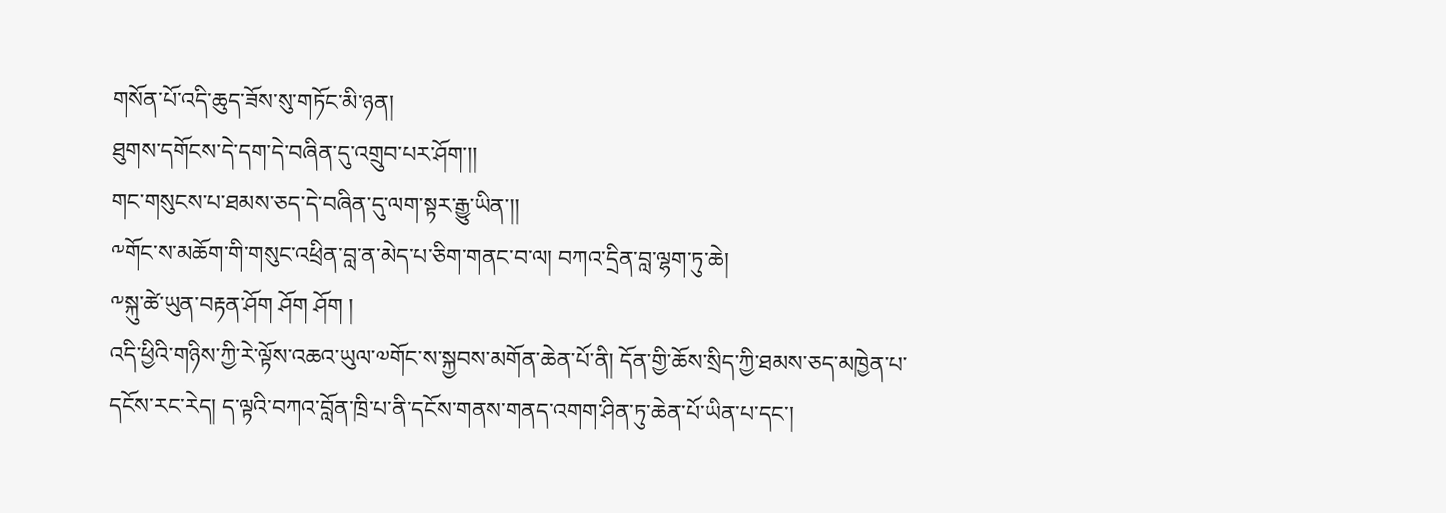གསོན་པོ་འདི་ཆུད་ཟོས་སུ་གཏོང་མི་ཉན།
ཐུགས་དགོངས་དེ་དག་དེ་བཞིན་དུ་འགྲུབ་པར་ཤོག་།།
གང་གསུངས་པ་ཐམས་ཅད་དེ་བཞིན་དུ་ལག་སྟར་རྒྱུ་ཡིན་།།
༸གོང་ས་མཆོག་གི་གསུང་འཕྲིན་བླ་ན་མེད་པ་ཅིག་གནང་བ་ལ། བཀའ་དྲིན་བླ་ལྷག་ཏུ་ཆེ།
༸སྐུ་ཚེ་ཡུན་བརྟན་ཤོག ཤོག ཤོག །
འདི་ཕྱིའི་གཉིས་ཀྱི་རེ་ལྟོས་འཆའ་ཡུལ་༧གོང་ས་སྐྱབས་མགོན་ཆེན་པོ་ནི། དོན་གྱི་ཆོས་སྲིད་ཀྱི་ཐམས་ཅད་མཁྱེན་པ་དངོས་རང་རེད། ད་ལྟའི་བཀའ་བློན་ཁྲི་པ་ནི་དངོས་གནས་གནད་འགག་ཤིན་ཏུ་ཆེན་པོ་ཡིན་པ་དང་།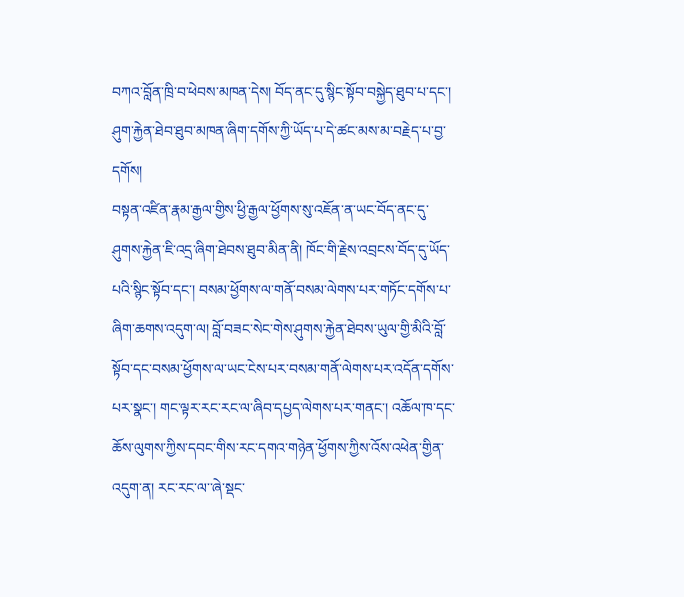བཀའ་བློན་ཁྲི་བ་ཕེབས་མཁན་དེས། བོད་ནང་དུ་སྙིང་སྟོབ་བསྐྱེད་ཐུབ་པ་དང་། ཤུག་རྐྱེན་ཐེབ་ཐུབ་མཁན་ཞིག་དགོས་ཀྱི་ཡོད་པ་དེ་ཚང་མས་མ་བརྗེད་པ་བྱ་དགོས།
བསྟན་འཛིན་རྣམ་རྒྱལ་གྱིས་ཕྱི་རྒྱལ་ཕྱོགས་སུ་འཇོན་ན་ཡང་བོད་ནང་དུ་ཤུགས་རྐྱེན་ཇི་འདྲ་ཞིག་ཐེབས་ཐུབ་མིན་ནི། ཁོང་གི་རྗེས་འབྲངས་བོད་དུ་ཡོད་པའི་སྙིང་སྟོབ་དང་། བསམ་ཕྱོགས་ལ་གནོ་བསམ་ལེགས་པར་གཏོང་དགོས་པ་ཞིག་ཆགས་འདུག་ལ། བློ་བཟང་སེང་གེས་ཤུགས་རྐྱེན་ཐེབས་ཡུལ་གྱི་མིའི་བློ་སྟོབ་དང་བསམ་ཕྱོགས་ལ་ཡང་ངེས་པར་བསམ་གནོ་ལེགས་པར་འདོན་དགོས་པར་སྣང་། གང་ལྟར་རང་རང་ལ་ཞིབ་དཔྱད་ལེགས་པར་གནང་། འཆོལ་ཁ་དང་ཆོས་ལུགས་ཀྱིས་དབང་གིས་རང་དགའ་གཉེན་ཕྱོགས་ཀྱིས་འོས་འཕེན་གྱིན་འདུག་ན། རང་རང་ལ་་ཞེ་སྡང་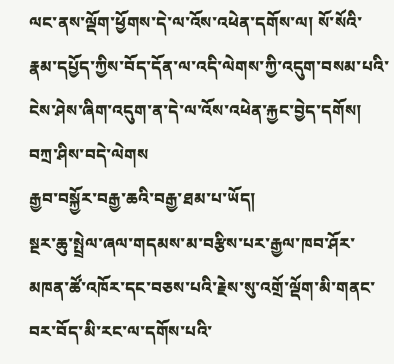ལང་ནས་ལྡོག་ཕྱོགས་དེ་ལ་འོས་འཕེན་དགོས་ལ། སོ་སོའི་རྣམ་དཔྱོད་ཀྱིས་བོད་དོན་ལ་འདི་ལེགས་ཀྱི་འདུག་བསམ་པའི་ངེས་ཤེས་ཞིག་འདུག་ན་དེ་ལ་འོས་འཕེན་རྐྱང་བྱེད་དགོས། བཀྲ་ཤིས་བདེ་ལེགས
རྒྱབ་བསྐྱོར་བརྒྱ་ཆའི་བརྒྱ་ཐམ་པ་ཡོད།
སྔར་ཆུ་སྤྲེལ་ཞལ་གདམས་མ་བརྩིས་པར་རྒྱལ་ཁབ་ཤོར་མཁན་ཚོ་འཁོར་དང་བཅས་པའི་རྗེས་སུ་འགྲོ་ལྡོག་མི་གནང་བར་བོད་མི་རང་ལ་དགོས་པའི་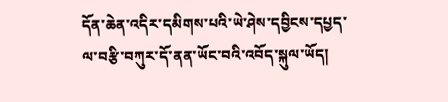དོན་ཆེན་འདིར་དམིགས་པའི་ཡེ་ཤེས་དབྱིངས་དཔྱད་ལ་བརྩི་བཀུར་དོ་ནན་ཡོང་བའི་འབོད་སྐུལ་ཡོད།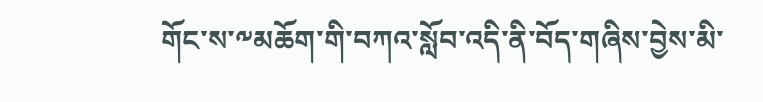གོང་ས་༸མཆོག་གི་བཀའ་སློབ་འདི་ནི་བོད་གཞིས་བྱེས་མི་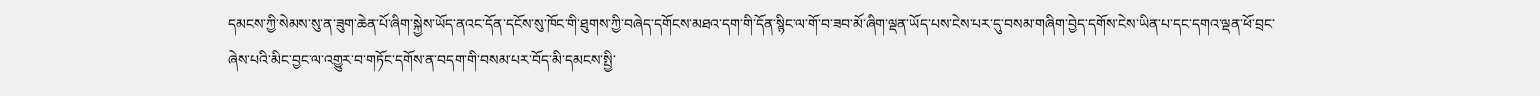དམངས་ཀྱི་སེམས་སུ་ན་ཟུག་ཆེན་པོ་ཞིག་སྐྱེས་ཡོད་ནའང་དོན་དངོས་སུ་ཁོང་གི་ཐུགས་ཀྱི་བཞེད་དགོངས་མཐའ་དག་གི་དོན་སྙིང་ལ་གོ་བ་ཟབ་མོ་ཞིག་ལྡན་ཡོད་པས་ངེས་པར་དུ་བསམ་གཞིག་བྱེད་དགོས་ངེས་ཡིན་པ་དང་དགའ་ལྡན་ཕོ་བྲང་ཞེས་པའི་མིང་བྱང་ལ་འགྱུར་བ་གཏོང་དགོས་ན་བདག་གི་བསམ་པར་བོད་མི་དམངས་སྤྱི་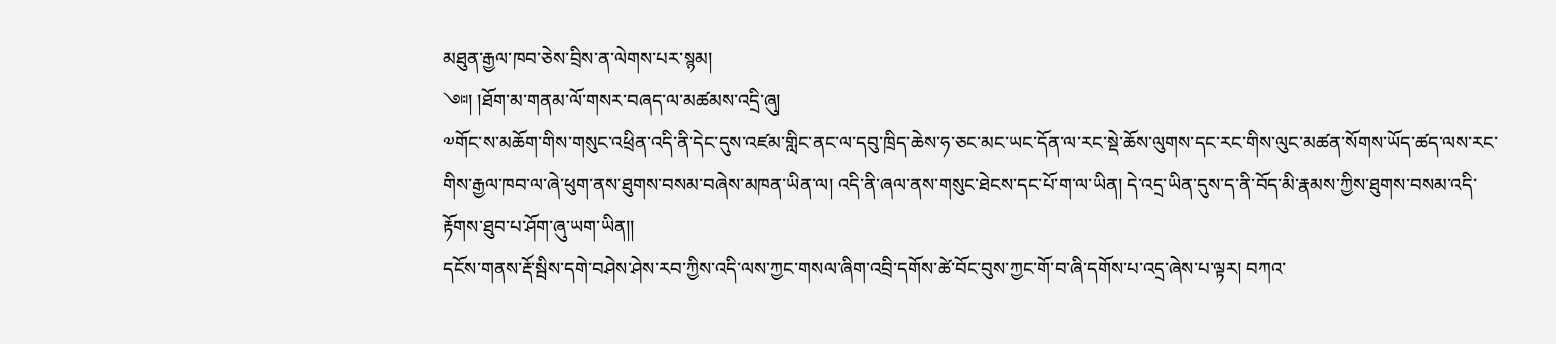མཐུན་རྒྱལ་ཁབ་ཅེས་བྲིས་ན་ལེགས་པར་སྙམ།
༇། །ཐོག་མ་གནམ་ལོ་གསར་བཞད་ལ་མཚམས་འདྲི་ཞུ།
༧གོང་ས་མཆོག་གིས་གསུང་འཕྲིན་འདི་ནི་དེང་དུས་འཛམ་གླིང་ནང་ལ་དབུ་ཁྲིད་ཆེས་ཧ་ཅང་མང་ཡང་དོན་ལ་རང་སྡེ་ཆོས་ལུགས་དང་རང་གིས་ལུང་མཚན་སོགས་ཡོད་ཚད་ལས་རང་གིས་རྒྱལ་ཁབ་ལ་ཞེ་ཕུག་ནས་ཐུགས་བསམ་བཞེས་མཁན་ཡིན་ལ། འདི་ནི་ཞལ་ནས་གསུང་ཐེངས་དང་པོ་ག་ལ་ཡིན། དེ་འདྲ་ཡིན་དུས་ད་ནི་བོད་མི་རྣམས་ཀྱིས་ཐུགས་བསམ་འདི་རྟོགས་ཐུབ་པ་ཤོག་ཞུ་ཡག་ཡིན།།
དངོས་གནས་རྡོ་སྦིས་དགེ་བཤེས་ཤེས་རབ་ཀྱིས་འདི་ལས་ཀྱང་གསལ་ཞིག་འབྲི་དགོས་ཚེ་བོང་བུས་ཀྱང་གོ་བ་ཞི་དགོས་པ་འདྲ་ཞེས་པ་ལྟར། བཀའ་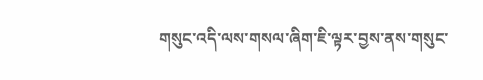གསུང་འདི་ལས་གསལ་ཞིག་ཇི་ལྟར་བྱས་ནས་གསུང་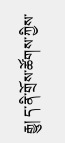རྒྱུ། ད་ནི་གྲོས་ཚོགས་ཀྱིས་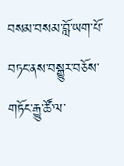བསམ་བསམ་བློ་ཡག་པོ་བཏང་ནས་བསྒྱུར་བཅོས་གཏོང་རྒྱུ་ཚོ་ལ་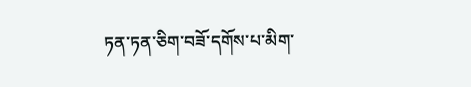ཏན་ཏན་ཅིག་བཟོ་དགོས་པ་མིག་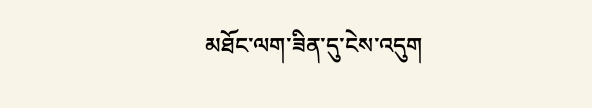མཐོང་ལག་ཟིན་དུ་ངེས་འདུག